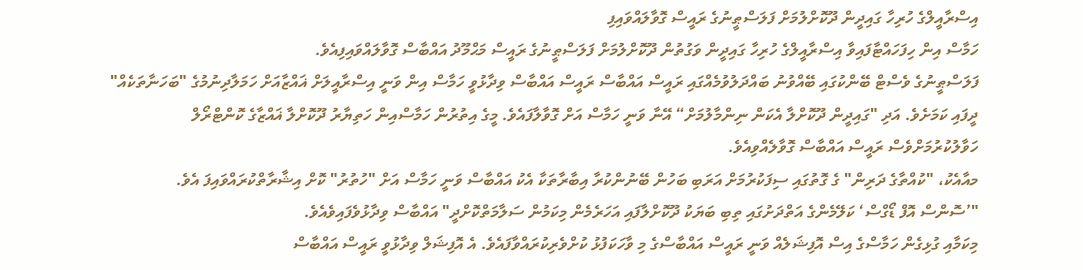އިސްރާއީލްގެ ހުރިހާ ގައިދީން ދޫކޮށްލުމަށް ފަލަސްޠީނުގެ ރައީސް ގޮވާލައްވައިފި
ހަމާސް އިން ހިފަހައްޓާފައިވާ އިސްރާއީލްގެ ހުރިހާ ގައިދީން ވަގުތުން ދޫކޮށްލުމަށް ފަލަސްޠީނުގެ ރައީސް މަޙްމޫދު އައްބާސް ގޮވާލައްވައިފިއެވެ.
ފަލަސްޠީނުގެ ވެސްޓް ބޭންކުގައި ބޭއްވުނު ބައްދަލުވުމެއްގައި ރައީސް އައްބާސް ރައީސް އައްބާސް ވިދާޅުވީ ހަމާސް އިން ވަނީ އިސްރާއީލަށް ޣައްޒާއަށް ހަމަލާދިނުމުގެ "ބަހަނާތަކެއް" ދީފައި ކަމަށެވެ. އަދި "ގައިދީން ދޫކޮށްލާ އެކަން ނިންމާލުމަށް“ އޭނާ ވަނީ ހަމާސް އަށް ގޮވާލާފައެވެ. މީގެ އިތުރުން ހަމާސްއިން ހަތިޔާރު ދޫކޮށްލާ ޣައްޒާގެ ކޮންޓްރޯލް ހަވާލުކުރުމަށްވެސް ރައީސް އައްބާސް ގޮވާލެއްވިއެވެ.
މއާއެކު، "ކުއްތާގެ ދަރިން" ގެ ގޮތުގައި ސިފަކުރުމަށް އަރަބި ބަހުން ބޭނުންކުރާ އިބާރާތަކާ އެކު އައްބާސް ވަނީ ހަމާސް އަށް "ހުތުރު" ކޮށް އިޝާރާތްކުރައްވައިފަ އެވެ.
"’ސޮންސް އޮފް ޑޯގްސް‘ ކަލޭމެންގެ އަތްދަށުގައި ތިބި ބަޔަކު ދޫކޮށްލާފައި އަހަރެމެން މިކަމުން ސަލާމަތްކޮށްދީ" އައްބާސް ވިދާޅުވެފައިވެއެވެ.
މިކަމާއި ގުޅިގެން ހަމާސްގެ އިސް އޮފިޝަލެއް ވަނީ ރައީސް އައްބާސްގެ މި ވާހަކަފުޅު ކުށްވެރިކުރައްވާފައެވެ. އެ އޮފިޝަލް ވިދާޅުވީ ރައީސް އައްބާސް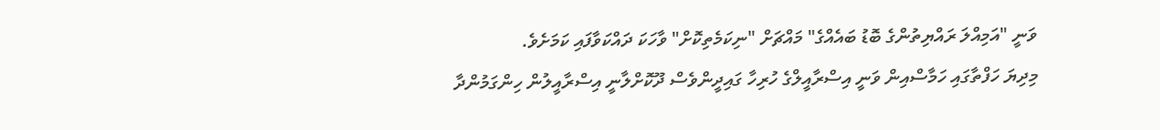ވަނީ "އަމިއްލަ ރައްޔިތުންގެ ބޮޑު ބައެއްގެ" މައްޗަށް "ނިކަމެތިކޮށް" ވާހަކަ ދައްކަވާފައި ކަމަށެވެ.
މިދިޔަ ހަފްތާގައި ހަމާސްއިން ވަނީ އިސްރާއީލްގެ ހުރިހާ ގައިދީންވެސް ދޫކޮށްލާނީ އިސްރާއީލުން ހިންގަމުންދާ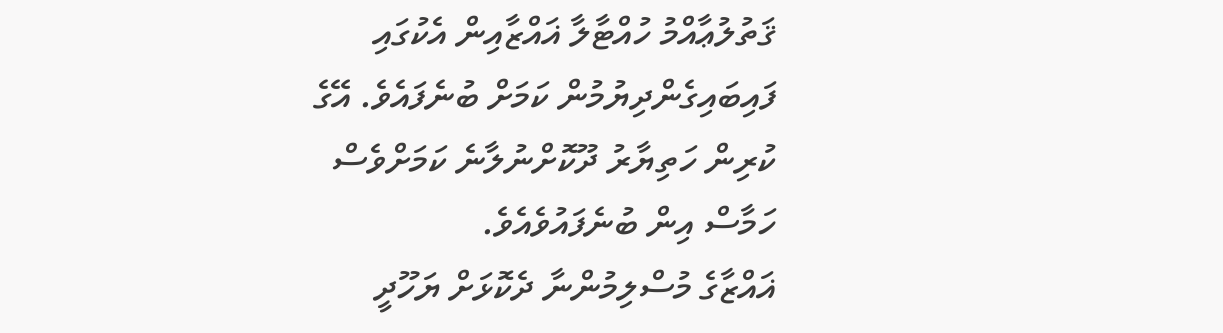ޤަތުލުޢާއްމު ހުއްޓާލާ ޣައްޒާއިން އެކުގައި ފައިބައިގެންދިޔުމުން ކަމަށް ބުނެފައެވެ. އޭގެ ކުރިން ހަތިޔާރު ދޫކޮށްނުލާނެ ކަމަށްވެސް ހަމާސް އިން ބުނެފައުވެއެވެ.
ޣައްޒާގެ މުސްލިމުންނާ ދެކޮޅަށް ޔަހޫދީ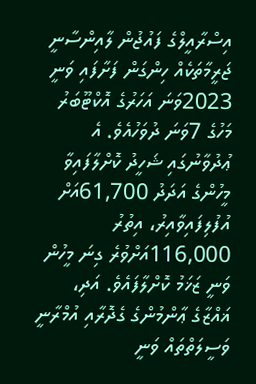އިސްރާއީލްގެ ފައުޖުން ލާއިންސާނީ ޖަރީމާތަކެއް ހިންގަން ފަށާފައި ވަނީ 2023ވަނަ އަހަރުގެ އޮކްޓޫބަރު މަހުގެ 7ވަނަ ދުވަހުއެވެ. އެ ޢުދުވާނުގައި ޝަހީދު ކޮށްލާފައިވާ މީހުންގެ އަދަދު 61,700އަށް އުފުލިފައިވާއިރު، އިތުރު 116,000އަށްވުރެ ގިނަ މީހުން ވަނީ ޒަޚަމު ކޮށްލާފައެވެ. އަދި، ޣައްޒާގެ ޢާންމުންގެ ގެދޮރާއި އުމްރާނީ ވަސީލަތްތައް ވަނީ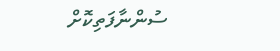ސުންނާފަތިކޮށް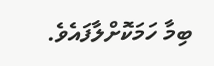ބިމާ ހަމަކޮށްލާފައެވެ.